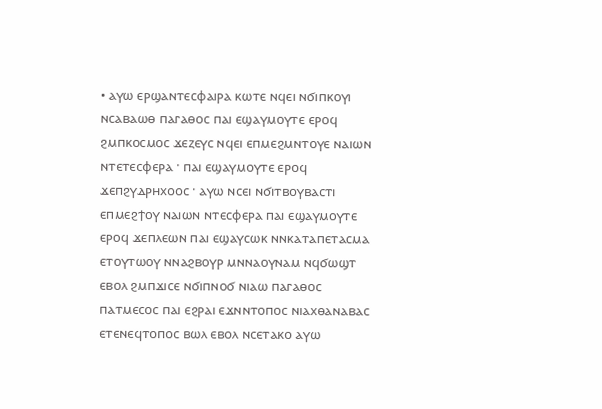• ⲁⲩⲱ ⲉⲣϣⲁⲛⲧⲉⲥⲫⲁⲓⲣⲁ ⲕⲱⲧⲉ ⲛϥⲉⲓ ⲛϭⲓⲡⲕⲟⲩⲓ ⲛⲥⲁⲃⲁⲱⲑ ⲡⲁⲅⲁⲑⲟⲥ ⲡⲁⲓ ⲉϣⲁⲩⲙⲟⲩⲧⲉ ⲉⲣⲟϥ ϩⲙⲡⲕⲟⲥⲙⲟⲥ ϫⲉⲍⲉⲩⲥ ⲛϥⲉⲓ ⲉⲡⲙⲉϩⲙⲛⲧⲟⲩⲉ ⲛⲁⲓⲱⲛ ⲛⲧⲉⲧⲉⲥⲫⲉⲣⲁ · ⲡⲁⲓ ⲉϣⲁⲩⲙⲟⲩⲧⲉ ⲉⲣⲟϥ ϫⲉⲡϩⲩⲇⲣⲏⲭⲟⲟⲥ · ⲁⲩⲱ ⲛⲥⲉⲓ ⲛϭⲓⲧⲃⲟⲩⲃⲁⲥⲧⲓ ⲉⲡⲙⲉϩϯⲟⲩ ⲛⲁⲓⲱⲛ ⲛⲧⲉⲥⲫⲉⲣⲁ ⲡⲁⲓ ⲉϣⲁⲩⲙⲟⲩⲧⲉ ⲉⲣⲟϥ ϫⲉⲡⲗⲉⲱⲛ ⲡⲁⲓ ⲉϣⲁⲩⲥⲱⲕ ⲛⲛⲕⲁⲧⲁⲡⲉⲧⲁⲥⲙⲁ ⲉⲧⲟⲩⲧⲱⲟⲩ ⲛⲛⲁϩⲃⲟⲩⲣ ⲙⲛⲛⲁⲟⲩⲛⲁⲙ ⲛϥϭⲱϣⲧ ⲉⲃⲟⲗ ϩⲙⲡϫⲓⲥⲉ ⲛϭⲓⲡⲛⲟϭ ⲛⲓⲁⲱ ⲡⲁⲅⲁⲑⲟⲥ ⲡⲁⲧⲙⲉⲥⲟⲥ ⲡⲁⲓ ⲉϩⲣⲁⲓ ⲉϫⲛⲛⲧⲟⲡⲟⲥ ⲛⲓⲁⲭⲑⲁⲛⲁⲃⲁⲥ ⲉⲧⲉⲛⲉϥⲧⲟⲡⲟⲥ ⲃⲱⲗ ⲉⲃⲟⲗ ⲛⲥⲉⲧⲁⲕⲟ ⲁⲩⲱ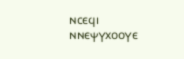ⲛⲥⲉϥⲓ ⲛⲛⲉⲯⲩⲭⲟⲟⲩⲉ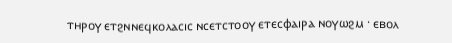ⲧⲏⲣⲟⲩ ⲉⲧϩⲛⲛⲉϥⲕⲟⲗⲁⲥⲓⲥ ⲛⲥⲉⲧⲥⲧⲟⲟⲩ ⲉⲧⲉⲥⲫⲁⲓⲣⲁ ⲛⲟⲩⲱϩⲙ · ⲉⲃⲟⲗ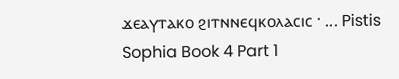ϫⲉⲁⲩⲧⲁⲕⲟ ϩⲓⲧⲛⲛⲉϥⲕⲟⲗⲁⲥⲓⲥ · ... Pistis Sophia Book 4 Part 1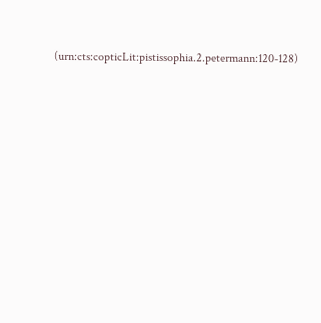(urn:cts:copticLit:pistissophia.2.petermann:120-128)